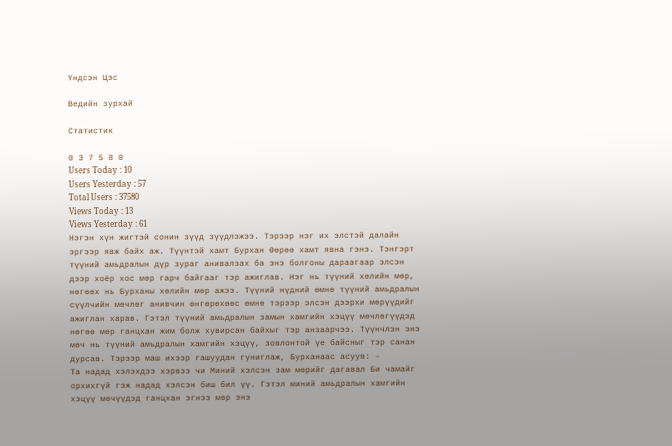Үндсэн Цэс

Ведийн зурхай

Статистик

0 3 7 5 8 0
Users Today : 10
Users Yesterday : 57
Total Users : 37580
Views Today : 13
Views Yesterday : 61
Нэгэн хүн жигтэй сонин зүүд зүүдлэжээ. Тэрээр нэг их элстэй далайн эргээр явж байх аж. Түүнтэй хамт Бурхан Өөрөө хамт явна гэнэ. Тэнгэрт түүний амьдралын дүр зураг анивалзах ба энэ болгоны дараагаар элсэн дээр хоёр хос мөр гарч байгааг тэр ажиглав. Нэг нь түүний хөлийн мөр, нөгөөх нь Бурханы хөлийн мөр ажээ. Түүний нүдний өмнө түүний амьдралын сүүлчийн мөчлөг анивчин өнгөрөхөөс өмнө тэрээр элсэн дээрхи мөрүүдийг ажиглан харав. Гэтэл түүний амьдралын замын хамгийн хэцүү мөчлөгүүдэд нөгөө мөр ганцхан жим болж хувирсан байхыг тэр анзаарчээ. Түүнчлэн энэ мөч нь түүний амьдралын хамгийн хэцүү, зовлонтой үе байсныг тэр санан дурсав. Тэрээр маш ихээр гашуудан гуниглаж, Бурханаас асуув: –       Та надад хэлэхдээ хэрвээ чи Миний хэлсэн зам мөрийг дагавал Би чамайг орхихгүй гэж надад хэлсэн биш бил үү. Гэтэл миний амьдралын хамгийн хэцүү мөчүүдэд ганцхан эгнээ мөр энэ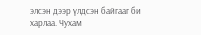элсэн дээр үлдсэн байгааг би харлаа. Чухам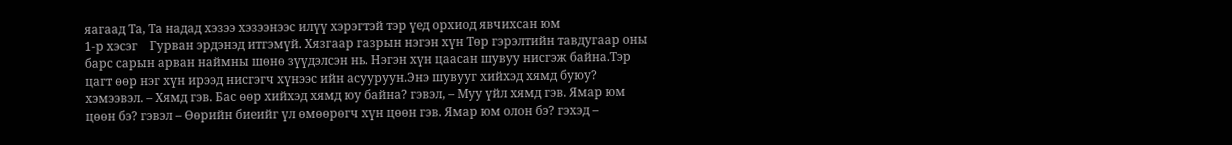яагаад Та, Та надад хэзээ хэзээнээс илүү хэрэгтэй тэр үед орхиод явчихсан юм
1-р хэсэг    Гурван эрдэнэд итгэмүй. Хязгаар газрын нэгэн хүн Төр гэрэлтийн тавдугаар оны барс сарын арван наймны шөнө зүүдэлсэн нь. Нэгэн хүн цаасан шувуу нисгэж байна.Тэр цагт өөр нэг хүн ирээд нисгэгч хүнээс ийн асууруун.Энэ шувууг хийхэд хямд буюу? хэмээвэл. – Хямд гэв. Бас өөр хийхэд хямд юу байна? гэвэл, – Муу үйл хямд гэв. Ямар юм цөөн бэ? гэвэл – Өөрийн биеийг үл өмөөрөгч хүн цөөн гэв. Ямар юм олон бэ? гэхэд –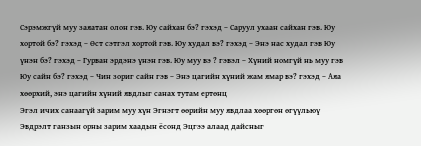Сэрэмжгүй муу заяатан олон гэв. Юу сайхан бэ? гэхэд – Саруул ухаан сайхан гэв. Юу хортой бэ? гэхэд – Өст сэтгэл хортой гэв. Юу худал вэ? гэхэд – Энэ нас худал гэв Юу үнэн бэ? гэхэд – Гурван эрдэнэ үнэн гэв. Юу муу вэ ? гэвэл – Хүний номгүй нь муу гэв Юу сайн бэ? гэхэд – Чин зориг сайн гэв – Энэ цагийн хүний жам ямар вэ? гэхэд – Аяа хөөрхий, энэ цагийн хүний явдлыг санах тутам ертөнц
Эгэл ичих санаагүй зарим муу хүн Эгнэгт өөрийн муу явдлаа хөөргөн өгүүльюү Эвдрэлт ганзын орны зарим хаадын ёсонд Эцгээ алаад дайсныг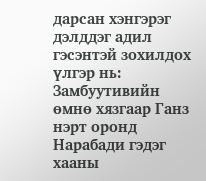дарсан хэнгэрэг дэлддэг адил гэсэнтэй зохилдох үлгэр нь: Замбуутивийн өмнө хязгаар Ганз нэрт оронд Нарабади гэдэг хааны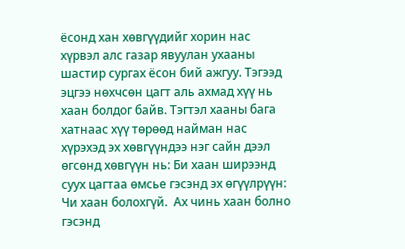ёсонд хан хөвгүүдийг хорин нас хүрвэл алс газар явуулан ухааны шастир сургах ёсон бий ажгуу. Тэгээд эцгээ нөхчсөн цагт аль ахмад хүү нь хаан болдог байв. Тэгтэл хааны бага хатнаас хүү төрөөд найман нас хүрэхэд эх хөвгүүндээ нэг сайн дээл өгсөнд хөвгүүн нь: Би хаан ширээнд суух цагтаа өмсье гэсэнд эх өгүүлрүүн: Чи хаан болохгүй.  Ах чинь хаан болно гэсэнд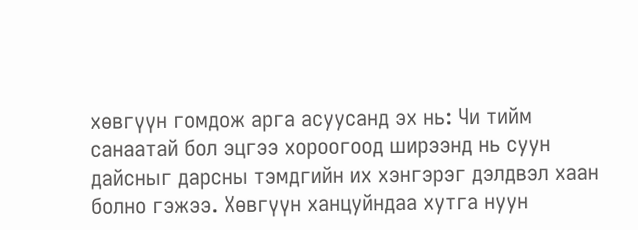хөвгүүн гомдож арга асуусанд эх нь: Чи тийм санаатай бол эцгээ хороогоод ширээнд нь суун дайсныг дарсны тэмдгийн их хэнгэрэг дэлдвэл хаан болно гэжээ. Хөвгүүн ханцуйндаа хутга нуун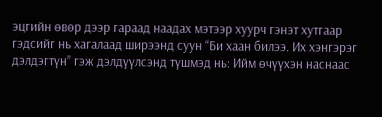эцгийн өвөр дээр гараад наадах мэтээр хуурч гэнэт хутгаар гэдсийг нь хагалаад ширээнд суун “Би хаан билээ. Их хэнгэрэг дэлдэгтүн” гэж дэлдүүлсэнд түшмэд нь: Ийм өчүүхэн наснаас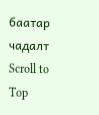баатар чадалт
Scroll to Top